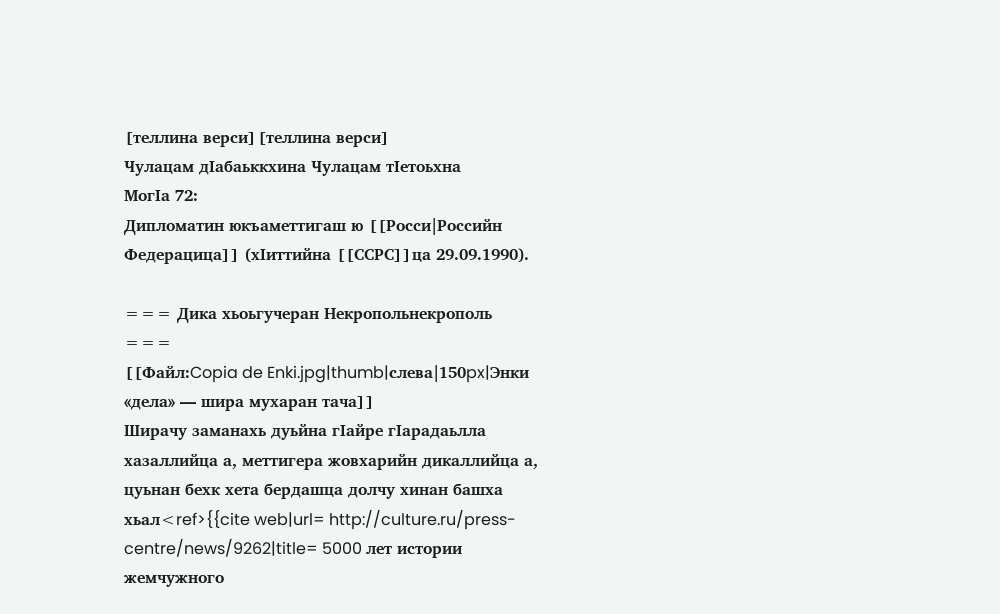[теллина верси][теллина верси]
Чулацам дӀабаьккхина Чулацам тӀетоьхна
МогӀа 72:
Дипломатин юкъаметтигаш ю [[Росси|Российн Федерацица]] (хIиттийна [[ССРС]]ца 29.09.1990).

=== Дика хьоьгучеран Некропольнекрополь ===
[[Файл:Copia de Enki.jpg|thumb|слева|150px|Энки «дела» — шира мухаран тача]]
Ширачу заманахь дуьйна гӀайре гӀарадаьлла хазаллийца а, меттигера жовхарийн дикаллийца а, цуьнан бехк хета бердашца долчу хинан башха хьал<ref>{{cite web|url= http://culture.ru/press-centre/news/9262|title= 5000 лет истории жемчужного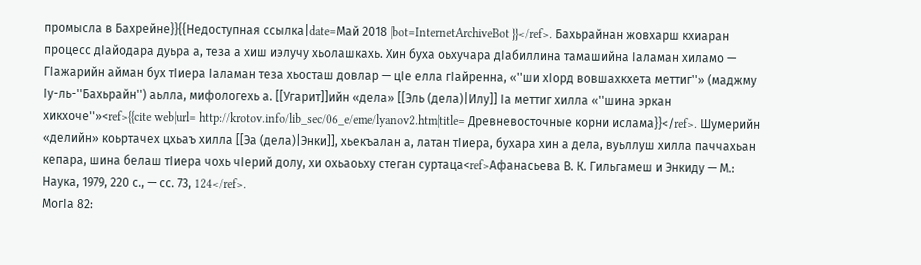промысла в Бахрейне}}{{Недоступная ссылка|date=Май 2018 |bot=InternetArchiveBot }}</ref>. Бахьрайнан жовхарш кхиаран процесс дӀайодара дуьра а, теза а хиш иэлучу хьолашкахь. Хин буха оьхучара дӀабиллина тамашийна Ӏаламан хиламо — ГӀажарийн айман бух тӀиера Ӏаламан теза хьосташ довлар — цӀе елла гӀайренна, «''ши хӀорд вовшахкхета меттиг''» (маджму Ӏу-ль-''Бахьрайн'') аьлла, мифологехь а. [[Угарит]]ийн «дела» [[Эль (дела)|Илу]] Ӏа меттиг хилла «''шина эркан хикхоче''»<ref>{{cite web|url= http://krotov.info/lib_sec/06_e/eme/lyanov2.htm|title= Древневосточные корни ислама}}</ref>. Шумерийн «делийн» коьртачех цхьаъ хилла [[Эа (дела)|Энки]], хьекъалан а, латан тӀиера, бухара хин а дела, вуьллуш хилла паччахьан кепара, шина белаш тӀиера чохь чӀерий долу, хи охьаоьху стеган суртаца<ref>Афанасьева В. К. Гильгамеш и Энкиду — М.: Наука, 1979, 220 с., — сс. 73, 124</ref>.
МогӀа 82: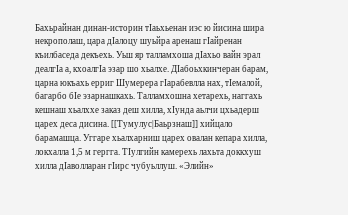Бахьрайнан динан-историн тӀаьхьенан иэс ю йисина шира некрополаш, цара дӀалоцу шуьйра аренаш гӀайренан къилбаседа декъехь. Уьш яр талламхоша дӀахьо вайн эрал деалгӀа а, кхоалгӀа эзар шо хьалхе. ДӀабоьхкинчеран барам, царна юкъахь ерриг Шумерера гӀарабевлла нах, тӀемалой, багарбо бӀе эзарнашкахь. Талламхошна хетарехь, наггахь кешнаш хьалххе заказ деш хилла, хӀунда аьлчи цхьадерш царех деса дисина. [[Тумулус|Баьрзнаш]] хийцало барамашца. Уггаре хьалхарниш царех овалан кепара хилла, локхалла 1,5 м гергга. ТӀулгийн камерехь лахьта доккхуш хилла дӀаволларан гӀирс чубуьллуш. «Элийн»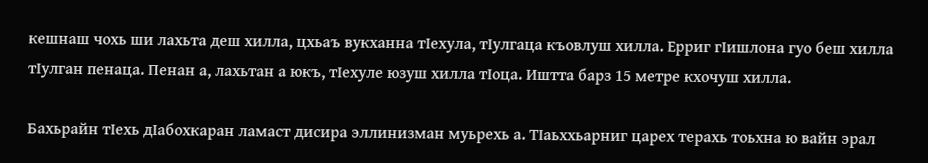кешнаш чохь ши лахьта деш хилла, цхьаъ вукханна тӀехула, тӀулгаца къовлуш хилла. Ерриг гӀишлона гуо беш хилла тӀулган пенаца. Пенан а, лахьтан а юкъ, тӀехуле юзуш хилла тӀоца. Иштта барз 15 метре кхочуш хилла.

Бахьрайн тӀехь дӀабохкаран ламаст дисира эллинизман муьрехь а. ТӀаьххьарниг царех терахь тоьхна ю вайн эрал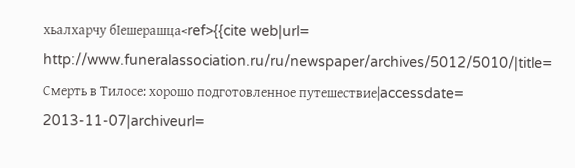хьалхарчу бIешерашца<ref>{{cite web|url= http://www.funeralassociation.ru/ru/newspaper/archives/5012/5010/|title= Смерть в Тилосе: хорошо подготовленное путешествие|accessdate= 2013-11-07|archiveurl=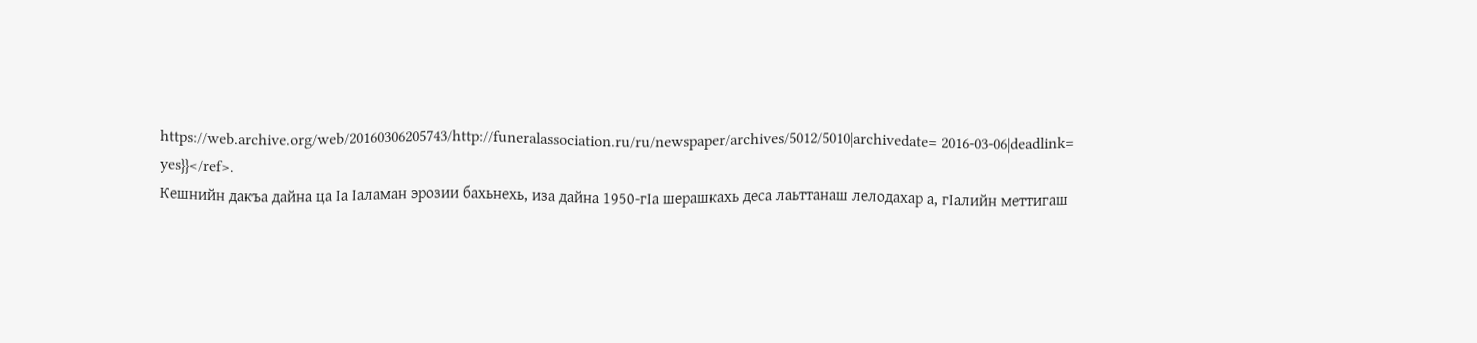https://web.archive.org/web/20160306205743/http://funeralassociation.ru/ru/newspaper/archives/5012/5010|archivedate= 2016-03-06|deadlink= yes}}</ref>.
Кешнийн дакъа дайна ца Ӏа Ӏаламан эрозии бахьнехь, иза дайна 1950-гӀа шерашкахь деса лаьттанаш лелодахар а, гӀалийн меттигаш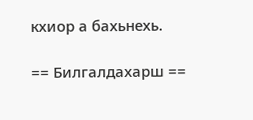кхиор а бахьнехь.

== Билгалдахарш ==